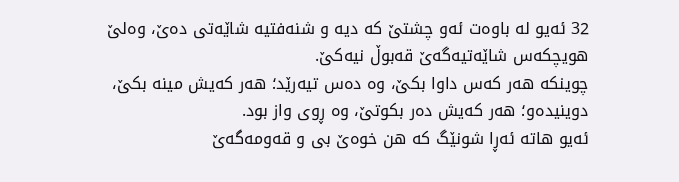32 ئەیو له باوەت ئەو چشتێ که دیه و شنەفتیه شاێەتی دەێ، وەلێ هویچکەس شاێەتیەگەێ قەبوڵ نیەکێ.
چوینکه هەر کەس داوا بکێ، وه دەس تیەرێد؛ هەر کەیش مینه بکێ، دوینیدەو؛ هەر کەیش دەر بکوتێ، وه ڕوی واز بود.
ئەیو هاته ئەڕا شونێگ که هن خوەێ بی و قەومەگەێ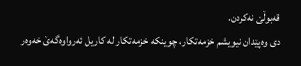قەبوڵێ نەکردن.
دی وەپێدان نیویشم خزمەتکار، چوینکه خزمەتکار له کاریل ئەرواوەگەێ خەوەر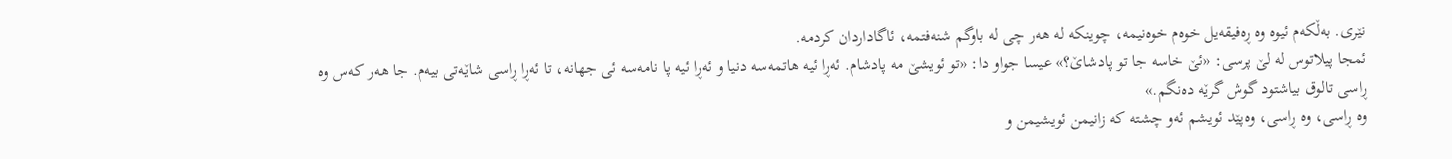نێری. بەڵکەم ئیوه وه ڕەفیقەیل خوەم خوەنیمه، چوینکه له هەر چی له باوگم شنەفتمه، ئاگاداردان کردمه.
ئمجا پیلاتوس له لێ پرسی: «ئێ خاسه جا تو پادشاێ؟» عیسا جواو دا: «تو ئویشێ مه پادشام. ئەڕا ئیه هاتمەسه دنیا و ئەڕا ئیه پا نامەسه ئی جهانه، تا ئەڕا ڕاسی شاێەتی بیەم. جا هەر کەس وه ڕاسی تالوق بیاشتود گوش گرێه دەنگم.»
وه ڕاسی، وه ڕاسی، وەپێد ئویشم ئەو چشته که زانیمن ئویشیمن و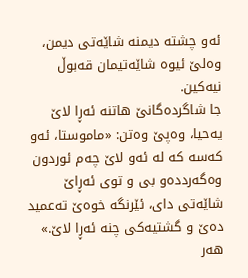ئەو چشته دیمنه شاێەتی دیمن، وەلێ ئیوه شاێەتیمان قەبوڵ نیەکین.
جا شاگردەگانێ هاتنه ئەڕا لاێ یەحیا، وەپێ وەتن: «ماموستا، ئەو کەسه که له ئەو لاێ چەم ئوردون وەگەرددەو بی و توی ئەڕاێ شاێەتی دای، ئێرنگه خوەێ تەعمید دەێ و گشتیەکی چنه ئەڕا لاێ.»
هەر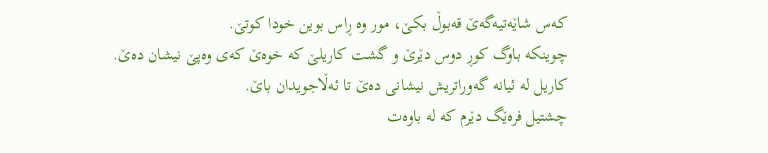کەس شاێەتیەگەێ قەبوڵ بکێ، مور وه ڕاس بوین خودا کوتێ.
چوینکه باوگ کوڕ دوس دێرێ و گشت کاریلێ که خوەێ کەی وەپێ نیشان دەێ. کاریل له ئیانه گەوراتریش نیشانی دەێ تا ئەڵاجویدان باێ.
چشتیل فرەێگ دێرم که له باوەت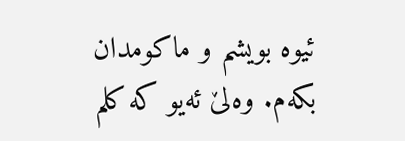ئیوه بویشم و ماکومدان بکەم. وەلێ ئەیو که کلم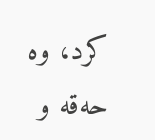کرد، وه حەقه و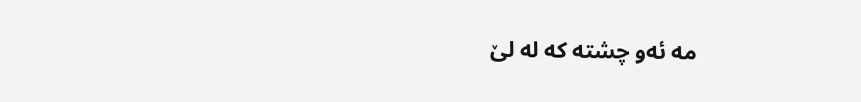مه ئەو چشته که له لێ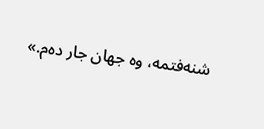شنەفتمه، وه جهان جار دەم.»